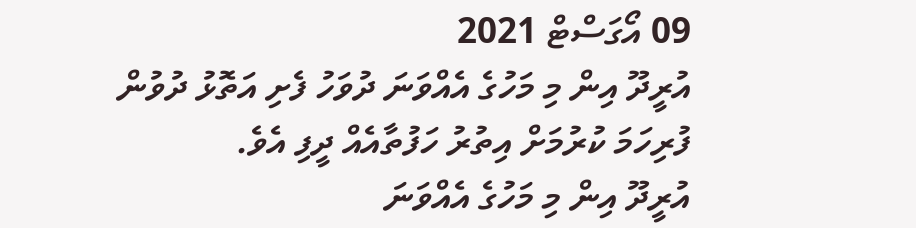09 އޯގަސްޓް 2021
އުރީދޫ އިން މި މަހުގެ އެއްވަނަ ދުވަހު ފެށި އަތޮޅު ދުވުން ފުރިހަމަ ކުރުމަށް އިތުރު ހަފުތާއެއް ދީފި އެވެ.
އުރީދޫ އިން މި މަހުގެ އެއްވަނަ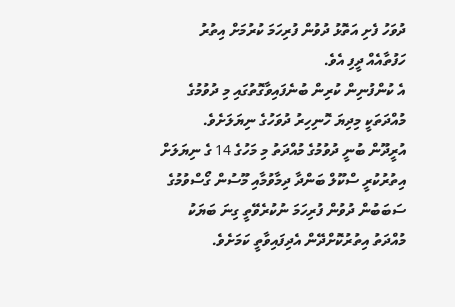ދުވަހު ފެށި އަތޮޅު ދުވުން ފުރިހަމަ ކުރުމަށް އިތުރު ހަފުތާއެއް ދީފި އެވެ.
އެ ކުންފުނިން ކުރިން ބުނެފައިވާގޮތުގައި މި ދުވުމުގެ މުއްދަތަކީ މިދިޔަ ހޮނިހިރު ދުވަހުގެ ނިޔަލަށެވެ.
އުރީދޫން ބުނީ ދުވުމުގެ މުއްދަތު މި މަހުގެ 14 ގެ ނިޔަލަށް އިތުރުކުރީ ސްކޫލް ބަންދާ ދިމާވުމާއި މޫސުން ގޯސްވުމުގެ ސަބަބުން ދުވުން ފުރިހަމަ ނުކުރެވޭތީ ގިނަ ބަޔަކު މުއްދަތު އިތުރުކޮށްދޭން އެދިފައިވާތީ ކަމަށެވެ.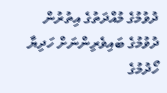ދުވުމުގެ މުއްދަތުގެ އިތުރުން ދުވުމުގެ ބައިވެރިންނަށް ހަދިޔާ ހޯދުމުގެ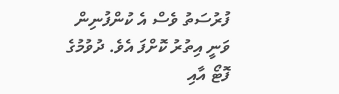ފުރުސަތު ވެސް އެ ކުންފުނިން ވަނީ އިތުރު ކޮށްފަ އެވެ. ދުވުމުގެ ފޮޓޯ އާއި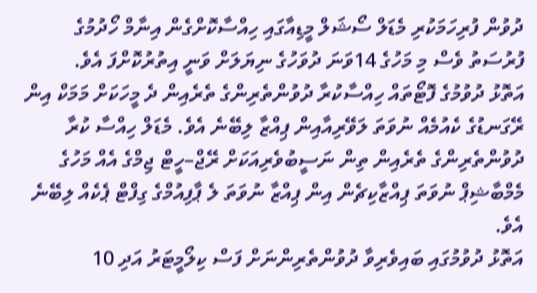ދުވުން ފުރިހަމަކުރި މެޑަލް ސޯޝަލް މީޑިއާގައި ހިއްސާކޮށްގެން އިނާމް ހޯދުމުގެ ފުރުސަތު ވެސް މި މަހުގެ 14ވަނަ ދުވަހުގެ ނިޔަލަށް ވަނީ އިތުރުކޮށްފަ އެވެ.
އަތޮޅު ދުވުމުގެ ފޮޓޯތައް ހިއްސާކުރާ ދުވުންތެރިންގެ ތެރެއިން ދެ މީހަކަށް މަމަކް އިން ރޭގަނޑުގެ ކެއުމެއް ނުވަތަ ލަވޭރިއާއިން ޕިއްޒާ ލިބޭނެ އެވެ. މެޑަލް ހިއްސާ ކުރާ ދުވުންތެރިންގެ ތެރެއިން ތިން ނަސީބުވެރިއަކަށް ރޭޖް–ހީޓް ޖިމްގެ އެއް މަހުގެ މެމްބާޝިޕް ނުވަތަ ޕިއްޒާކިޗެން އިން ޕިއްޒާ ނުވަތަ ލެ ޕާފިއުމްގެ ގިފްޓް ޕެކެއް ލިބޭނެ އެވެ.
އަތޮޅު ދުވުމުގައި ބައިވެރިވާ ދުވުންތެރިންނަށް ފަސް ކިލޯމީޓަރު އަދި 10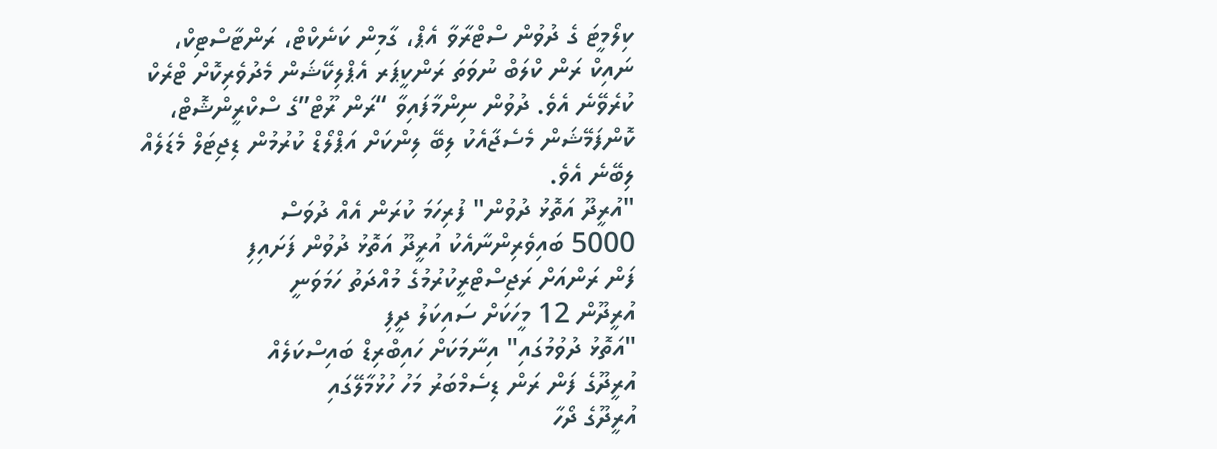ކިލޯމީޓަ ގެ ދުވުން ސްޓްރާވާ އެޕް، ގާމިން ކަނެކްޓް، ރަންޓާސްޓިކް، ނައިކް ރަން ކްލަބް ނުވަތަ ރަންކީޕަރ އެޕްލިކޭޝަން މެދުވެރިކޮށް ޓްރެކް ކުރެވޭނެ އެވެ. ދުވުން ނިންމާފައިވާ “ރަން ރޫޓް”ގެ ސްކްރީންޝޮޓް، ކޮންފަމޭޝަން މެސެޖާއެކު ލިބޭ ލިންކަށް އަޕްލޯޑް ކުރުމުން ޑިޖިޓަލް މެޑަލެއް ލިބޭނެ އެވެ.
"އުރީދޫ އަތޮޅު ދުވުން" ފުރިހަމަ ކުރަން އެއް ދުވަސް
5000 ބައިވެރިންނާއެކު އުރީދޫ އަތޮޅު ދުވުން ފަށައިފި
ފަން ރަންއަށް ރަޖިސްޓްރީކުރުމުގެ މުއްދަތު ހަމަވަނީ
އުރީދޫން 12 މީހަކަށް ސައިކަލު ދީފި
"އަތޮޅު ދުވުމުގައި" އިނާމަކަށް ހައިބްރިޑް ބައިސްކަލެއް
އުރީދޫގެ ފަން ރަން ޑިސެމްބަރު މަހު ހުޅުމާލޭގައި
އުރީދޫގެ ދޯހާ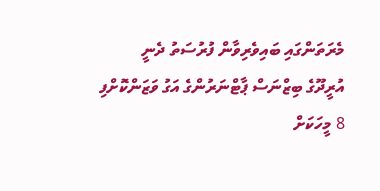މެރަތަންގައި ބައިވެރިވާން ފުރުސަތު ދެނީ
އުރީދޫގެ ބިޒްނަސް ޕާޓްނަރުންގެ އަގު ވަޒަންކޮށްފި
8 މީހަކަށް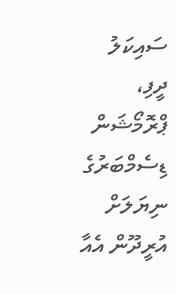ސައިކަލު ދީފި، ޕްރޮމޯޝަން ޑިސެމްބަރުގެ ނިޔަލަށް
އުރީދޫން އެއާ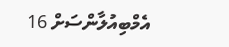އެމްބިއުލާންސަށް 16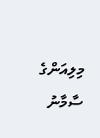މިލިއަންގެ ސާމާނު